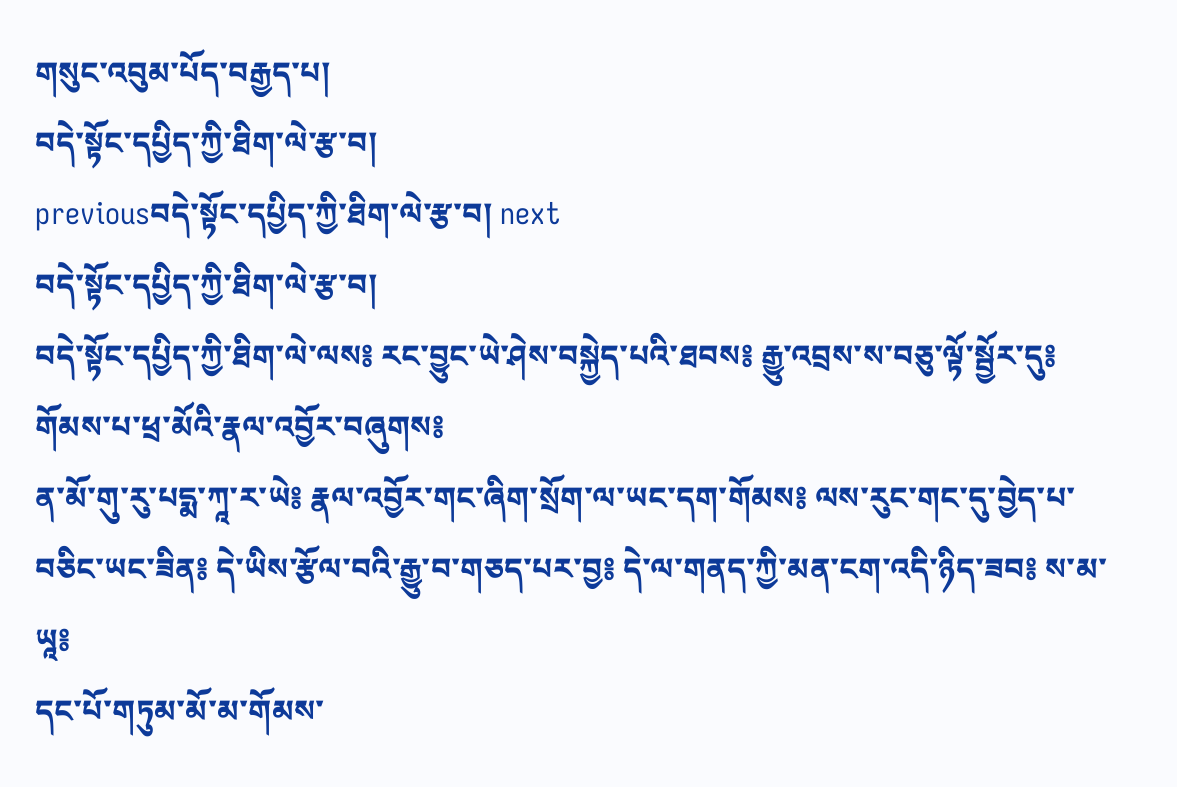གསུང་འབུམ་པོད་བརྒྱད་པ།
བདེ་སྟོང་དཔྱིད་ཀྱི་ཐིག་ལེ་རྩ་བ།
previousབདེ་སྟོང་དཔྱིད་ཀྱི་ཐིག་ལེ་རྩ་བ། next
བདེ་སྟོང་དཔྱིད་ཀྱི་ཐིག་ལེ་རྩ་བ།
བདེ་སྟོང་དཔྱིད་ཀྱི་ཐིག་ལེ་ལས༔ རང་བྱུང་ཡེ་ཤེས་བསྐྱེད་པའི་ཐབས༔ རྒྱུ་འབྲས་ས་བཅུ་ལྟོ་སྦྱོར་དུ༔ གོམས་པ་ཕྲ་མོའི་རྣལ་འབྱོར་བཞུགས༔
ན་མོ་གུ་རུ་པདྨ་ཀཱ་ར་ཡེ༔ རྣལ་འབྱོར་གང་ཞིག་སྲོག་ལ་ཡང་དག་གོམས༔ ལས་རུང་གང་དུ་བྱེད་པ་བཅིང་ཡང་ཟིན༔ དེ་ཡིས་རྩོལ་བའི་རྒྱུ་བ་གཅད་པར་བྱ༔ དེ་ལ་གནད་ཀྱི་མན་ངག་འདི་ཉིད་ཟབ༔ ས་མ་ཡཱ༔
དང་པོ་གཏུམ་མོ་མ་གོམས་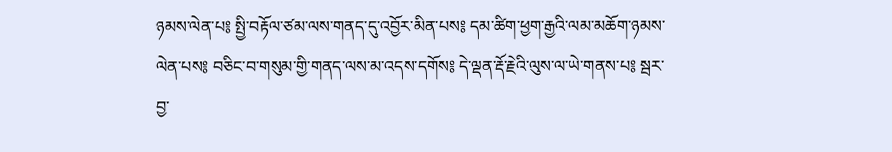ཉམས་ལེན་པ༔ སྤྱི་བརྟོལ་ཙམ་ལས་གནད་དུ་འབྱོར་མིན་པས༔ དམ་ཚིག་ཕྱག་རྒྱའི་ལམ་མཆོག་ཉམས་ལེན་པས༔ བཅིང་བ་གསུམ་གྱི་གནད་ལས་མ་འདས་དགོས༔ དེ་ལྡན་རྡོ་རྗེའི་ལུས་ལ་ཡེ་གནས་པ༔ སྦར་བྱ་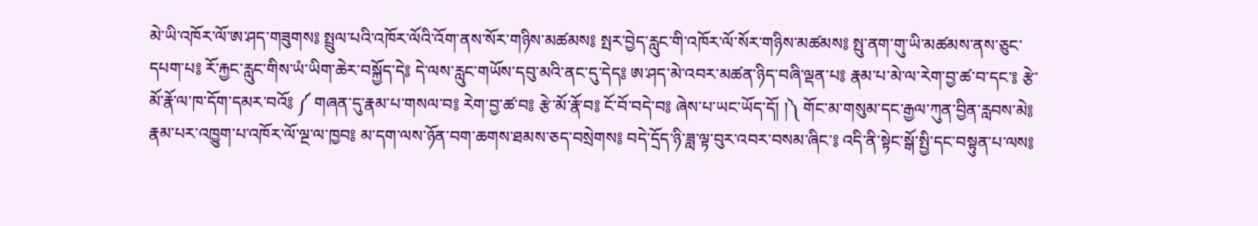མེ་ཡི་འཁོར་ལོ་ཨ་ཤད་གཟུགས༔ སྤྲུལ་པའི་འཁོར་ལོའི་འོག་ནས་སོར་གཉིས་མཚམས༔ སྤར་བྱེད་རླུང་གི་འཁོར་ལོ་སོར་གཉིས་མཚམས༔ སྤུ་ནག་གུ་ཡི་མཚམས་ནས་ཅུང་དཔག་པ༔ རོ་རྐྱང་རླུང་གིས་ཡཾ་ཡིག་ཆེར་བསྐྱོད་དེ༔ དེ་ལས་རླུང་གཡོས་དབུ་མའི་ནང་དུ་དེད༔ ཨ་ཤད་མེ་འབར་མཚན་ཉིད་བཞི་ལྡན་པ༔ རྣམ་པ་མེ་ལ་རེག་བྱ་ཚ་བ་དང་༔ རྩེ་མོ་རྣོ་ལ་ཁ་དོག་དམར་བའོ༔ ༼ གཞན་དུ་རྣམ་པ་གསལ་བ༔ རེག་བྱ་ཚ་བ༔ རྩེ་མོ་རྣོ་བ༔ ངོ་བོ་བདེ་བ༔ ཞེས་པ་ཡང་ཡོད་དོ། །༽ གོང་མ་གསུམ་དང་རྒྱལ་ཀུན་བྱིན་རླབས་མེ༔ རྣམ་པར་འཁྱུག་པ་འཁོར་ལོ་ལྔ་ལ་ཁྱབ༔ མ་དག་ལས་ཉོན་བག་ཆགས་ཐམས་ཅད་བསྲེགས༔ བདེ་དྲོད་ཉི་ཟླ་ལྟ་བུར་འབར་བསམ་ཞིང་༔ འདི་ནི་སྟེང་སྒོ་སྤྱི་དང་བསྟུན་པ་ལས༔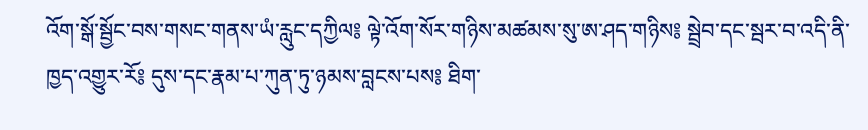འོག་སྒོ་སྦྱོང་བས་གསང་གནས་ཡཾ་རླུང་དཀྱིལ༔ ལྟེ་འོག་སོར་གཉིས་མཚམས་སུ་ཨ་ཤད་གཉིས༔ སྦྲེབ་དང་སྦར་བ་འདི་ནི་ཁྱད་འགྱུར་རོ༔ དུས་དང་རྣམ་པ་ཀུན་ཏུ་ཉམས་བླངས་པས༔ ཐིག་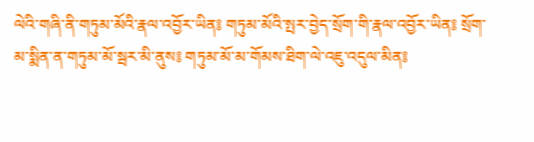ལེའི་གཞི་ནི་གཏུམ་མོའི་རྣལ་འབྱོར་ཡིན༔ གཏུམ་མོའི་སྤར་བྱེད་སྲོག་གི་རྣལ་འབྱོར་ཡིན༔ སྲོག་མ་སྨིན་ན་གཏུམ་མོ་སྦར་མི་ནུས༔ གཏུམ་མོ་མ་གོམས་ཐིག་ལེ་འཇུ་འདུལ་མིན༔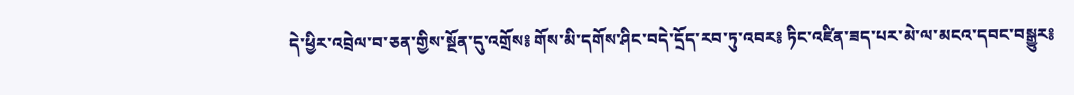དེ་ཕྱིར་འབྲེལ་བ་ཅན་གྱིས་སྔོན་དུ་འགྲོས༔ གོས་མི་དགོས་ཤིང་བདེ་དྲོད་རབ་ཏུ་འབར༔ ཏིང་འཛིན་ཟད་པར་མེ་ལ་མངའ་དབང་བསྒྱུར༔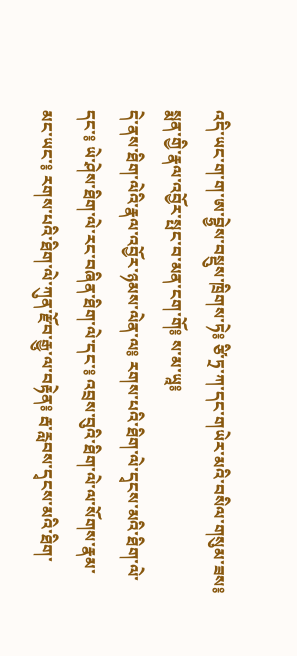འདི་ཡང་ག་ག་ཨ་བྷྱེས་བསྡུས་ཁྲིགས་ཏེ༔ ཙི་ཏྲ་ཀ་དང་གཡེར་མའི་བསིལ་གསུམ་ཟས༔ སྨན་གྱི་རྣལ་འབྱོར་སྤང་བ་མན་ངག་གོ༔ ས་མ་ཡཱ༔
དེ་ནས་ཐིག་ལེའི་རྣལ་འབྱོར་ཉམས་ལེན་ལ༔ རགས་པའི་ཐིག་ལེ་དྭངས་མའི་ཐིག་ལེ་དང་༔ ཡེ་ཤེས་ཐིག་ལེ་རང་བཞིན་ཐིག་ལེ་དང་༔ འབྲས་བུའི་ཐིག་ལེ་ལ་སོགས་རྣམ་མང་ཡང་༔ རགས་པའི་ཐིག་ལེ་ཀུན་རྫོབ་རྒྱུ་ལ་བརྟེན༔ རྦ་རླབས་དྭངས་མའི་ཐིག་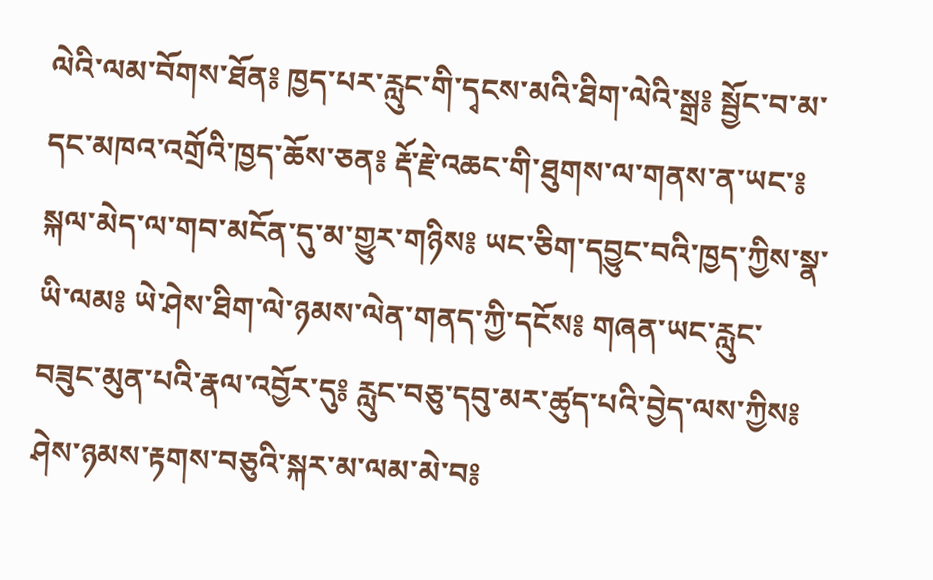ལེའི་ལམ་བོགས་ཐོན༔ ཁྱད་པར་རླུང་གི་དྭངས་མའི་ཐིག་ལེའི་སྒྲ༔ སྦྱོང་བ་མ་དང་མཁའ་འགྲོའི་ཁྱད་ཆོས་ཅན༔ རྡོ་རྗེ་འཆང་གི་ཐུགས་ལ་གནས་ན་ཡང་༔ སྐལ་མེད་ལ་གབ་མངོན་དུ་མ་གྱུར་གཉིས༔ ཡང་ཅིག་དབྱུང་བའི་ཁྱད་ཀྱིས་སྣ་ཡི་ལམ༔ ཡེ་ཤེས་ཐིག་ལེ་ཉམས་ལེན་གནད་ཀྱི་དངོས༔ གཞན་ཡང་རླུང་བཟུང་མུན་པའི་རྣལ་འབྱོར་དུ༔ རླུང་བཅུ་དབུ་མར་ཚུད་པའི་བྱེད་ལས་ཀྱིས༔ ཤེས་ཉམས་རྟགས་བཅུའི་སྐར་མ་ལམ་མེ་བ༔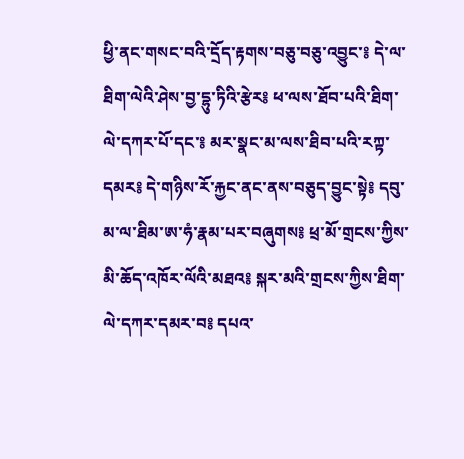ཕྱི་ནང་གསང་བའི་དྲོད་རྟགས་བཅུ་བཅུ་འབྱུང་༔ དེ་ལ་ཐིག་ལེའི་ཤེས་བྱ་དྷུ་ཏིའི་རྩེར༔ ཕ་ལས་ཐོབ་པའི་ཐིག་ལེ་དཀར་པོ་དང་༔ མར་སྣང་མ་ལས་ཐིབ་པའི་རཀྟ་དམར༔ དེ་གཉིས་རོ་རྐྱང་ནང་ནས་བཅུད་བྱུང་སྟེ༔ དབུ་མ་ལ་ཐིམ་ཨ་ཧཾ་རྣམ་པར་བཞུགས༔ ཕྲ་མོ་གྲངས་ཀྱིས་མི་ཆོད་འཁོར་ལོའི་མཐའ༔ སྐར་མའི་གྲངས་ཀྱིས་ཐིག་ལེ་དཀར་དམར་བ༔ དཔའ་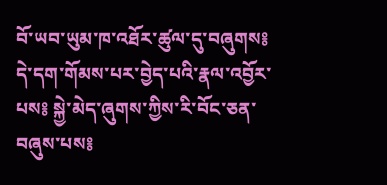བོ་ཡབ་ཡུམ་ཁ་འཐོར་ཚུལ་དུ་བཞུགས༔ དེ་དག་གོམས་པར་བྱེད་པའི་རྣལ་འབྱོར་པས༔ སྐྱེ་མེད་ཞུགས་ཀྱིས་རི་བོང་ཅན་བཞུས་པས༔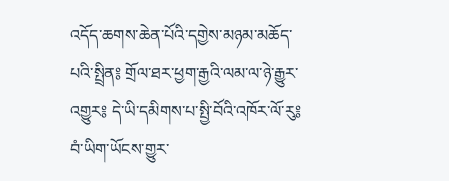འདོད་ཆགས་ཆེན་པོའི་དགྱེས་མཉམ་མཆོད་པའི་སྤྲིན༔ གྲོལ་ཐར་ཕྱག་རྒྱའི་ལམ་ལ་ཉེ་རྒྱུར་འགྱུར༔ དེ་ཡི་དམིགས་པ་སྤྱི་བོའི་འཁོར་ལོ་རུ༔ བཾ་ཡིག་ཡོངས་གྱུར་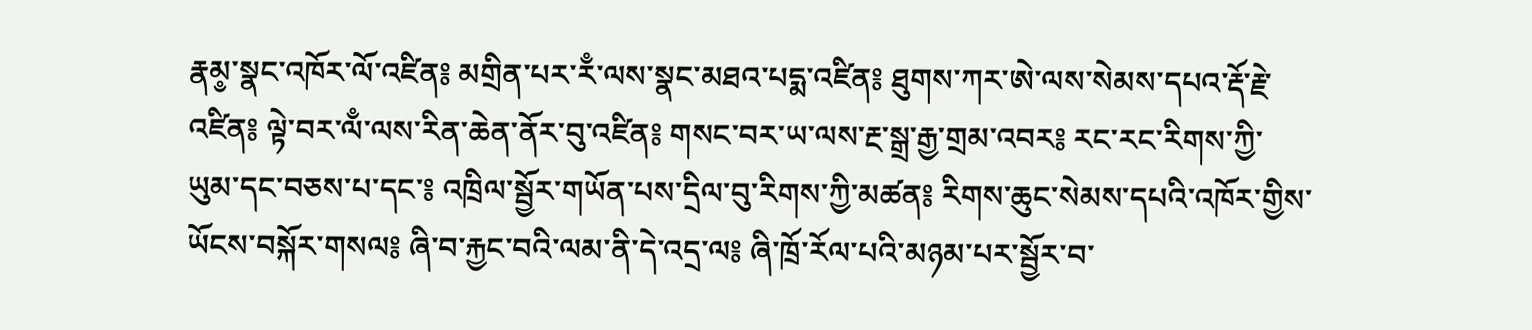རྣམ༵་སྣང་འཁོར་ལོ་འཛིན༔ མགྲིན་པར་རྃ་ལས་སྣང་མཐའ་པདྨ་འཛིན༔ ཐུགས་ཀར་ཨེ་ལས་སེམས་དཔའ་རྡོ་རྗེ་འཛིན༔ ལྟེ་བར་ལྃ་ལས་རིན་ཆེན་ནོར་བུ་འཛིན༔ གསང་བར་ཡ་ལས་རྔ་སྒྲ་རྒྱ་གྲམ་འབར༔ རང་རང་རིགས་ཀྱི་ཡུམ་དང་བཅས་པ་དང་༔ འཁྲིལ་སྦྱོར་གཡོན་པས་དྲིལ་བུ་རིགས་ཀྱི་མཚན༔ རིགས་ཆུང་སེམས་དཔའི་འཁོར་གྱིས་ཡོངས་བསྐོར་གསལ༔ ཞི་བ་རྐྱང་བའི་ལམ་ནི་དེ་འདྲ་ལ༔ ཞི་ཁྲོ་རོལ་པའི་མཉམ་པར་སྦྱོར་བ་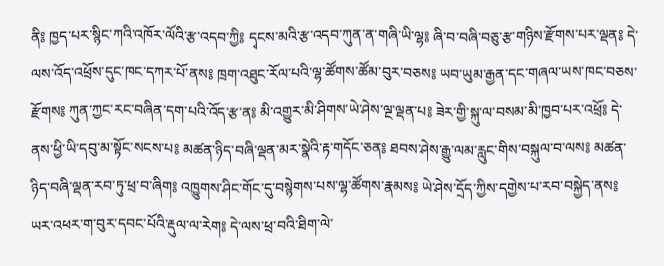ནི༔ ཁྱད་པར་སྙིང་ཀའི་འཁོར་ལོའི་རྩ་འདབ་ཀྱི༔ དྭངས་མའི་རྩ་འདབ་ཀུན་ན་གཞི་ཡི་ལྷ༔ ཞི་བ་བཞི་བཅུ་རྩ་གཉིས་རྫོགས་པར་ལྡན༔ དེ་ལས་འོད་འཕྲོས་དུང་ཁང་དཀར་པོ་ནས༔ ཁྲག་འཐུང་རོལ་པའི་ལྷ་ཚོགས་ཚོམ་བུར་བཅས༔ ཡབ་ཡུམ་རྒྱན་དང་གཞལ་ཡས་ཁང་བཅས་རྫོགས༔ ཀུན་ཀྱང་རང་བཞིན་དག་པའི་འོད་རྩ་ན༔ མི་འགྱུར་མི་ཤིགས་ཡེ་ཤེས་ལྔ་ལྡན་པ༔ ཟེར་གྱི་སྐུ་ལ་བསམ་མི་ཁྱབ་པར་འཕྲོ༔ དེ་ནས་ཕྱི་ཡི་དབུ་མ་སྟོང་སངས་པ༔ མཚན་ཉིད་བཞི་ལྡན་མར་སྣེའི་རྟ་གདོང་ཅན༔ ཐབས་ཤེས་རྒྱུ་ལམ་རླུང་གིས་བསྐུལ་བ་ལས༔ མཚན་ཉིད་བཞི་ལྡན་རབ་ཏུ་ཕྲ་བ་ཞིག༔ འཁྱུགས་ཤིང་གོང་དུ་བསྙེགས་པས་ལྷ་ཚོགས་རྣམས༔ ཡེ་ཤེས་དྲོད་ཀྱིས་དགྱེས་པ་རབ་བསྐྱེད་ནས༔ ཡར་འཕར་ག་བུར་དབང་པོའི་རྡུལ་ལ་རེག༔ དེ་ལས་ཕྲ་བའི་ཐིག་ལེ་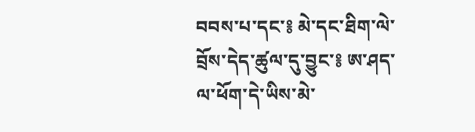བབས་པ་དང་༔ མེ་དང་ཐིག་ལེ་བྲོས་དེད་ཚུལ་དུ་བྱུང་༔ ཨ་ཤད་ལ་ཕོག་དེ་ཡིས་མེ་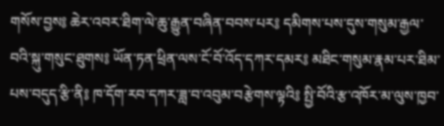གསོས་བྱས༔ ཆེར་འབར་ཐིག་ལེ་ཆུ་རྒྱུན་བཞིན་བབས་པར༔ དམིགས་པས་དུས་གསུམ་རྒྱལ་བའི་སྐུ་གསུང་ཐུགས༔ ཡོན་ཏན་ཕྲིན་ལས་ངོ་བོ་འོད་དཀར་དམར༔ མཐིང་གསུམ་རྣམ་པར་ཐིམ་པས་བདུད་རྩི་ནི༔ ཁ་དོག་རབ་དཀར་ཟླ་བ་འབུམ་བརྩེགས་ལྟའི༔ སྤྱི་བོའི་རྩ་འཁོར་མ་ལུས་ཁྱབ་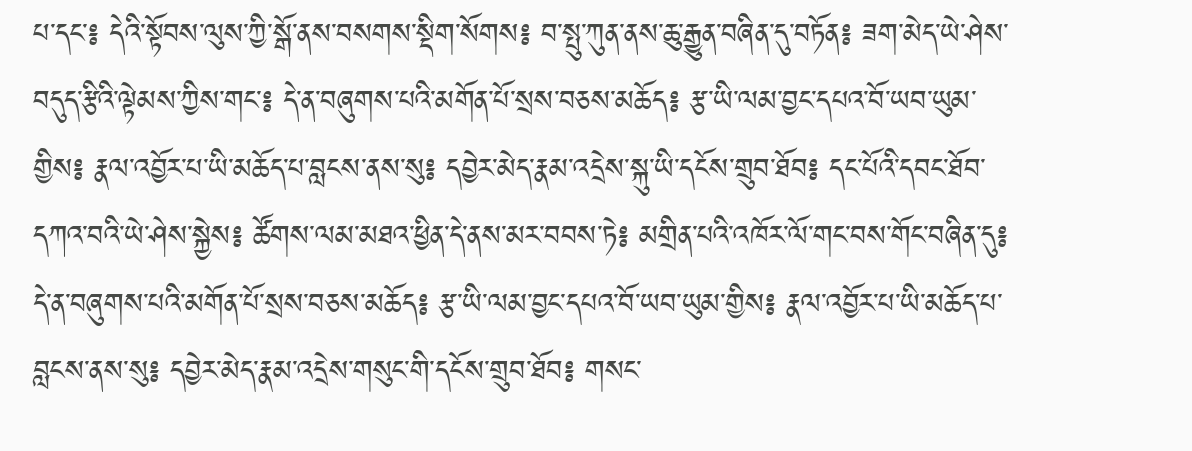པ་དང་༔ དེའི་སྟོབས་ལུས་ཀྱི་སྒོ་ནས་བསགས་སྡིག་སོགས༔ བ་སྤུ་ཀུན་ནས་ཆུ་རྒྱུན་བཞིན་དུ་བཏོན༔ ཟག་མེད་ཡེ་ཤེས་བདུད་རྩིའི་ལྟེམས་ཀྱིས་གང་༔ དེ་ན་བཞུགས་པའི་མགོན་པོ་སྲས་བཅས་མཆོད༔ རྩ་ཡི་ལམ་བྱང་དཔའ་བོ་ཡབ་ཡུམ་གྱིས༔ རྣལ་འབྱོར་པ་ཡི་མཆོད་པ་བླངས་ནས་སུ༔ དབྱེར་མེད་རྣམ་འདྲེས་སྐུ་ཡི་དངོས་གྲུབ་ཐོབ༔ དང་པོའི་དབང་ཐོབ་དཀའ་བའི་ཡེ་ཤེས་སྐྱེས༔ ཚོགས་ལམ་མཐའ་ཕྱིན་དེ་ནས་མར་བབས་ཏེ༔ མགྲིན་པའི་འཁོར་ལོ་གང་བས་གོང་བཞིན་དུ༔ དེ་ན་བཞུགས་པའི་མགོན་པོ་སྲས་བཅས་མཆོད༔ རྩ་ཡི་ལམ་བྱང་དཔའ་བོ་ཡབ་ཡུམ་གྱིས༔ རྣལ་འབྱོར་པ་ཡི་མཆོད་པ་བླངས་ནས་སུ༔ དབྱེར་མེད་རྣམ་འདྲེས་གསུང་གི་དངོས་གྲུབ་ཐོབ༔ གསང་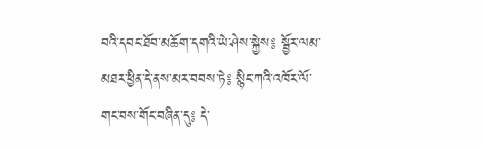བའི་དབང་ཐོབ་མཆོག་དགའི་ཡེ་ཤེས་སྐྱེས༔ སྦྱོར་ལམ་མཐར་ཕྱིན་དེ་ནས་མར་བབས་ཏེ༔ སྙིང་ཀའི་འཁོར་ལོ་གང་བས་གོང་བཞིན་དུ༔ དེ་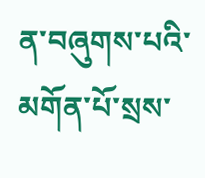ན་བཞུགས་པའི་མགོན་པོ་སྲས་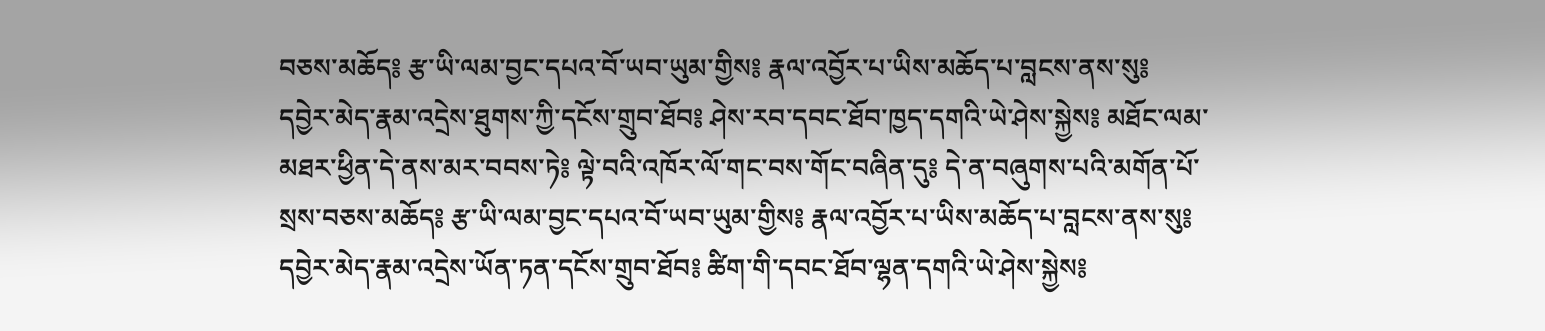བཅས་མཆོད༔ རྩ་ཡི་ལམ་བྱང་དཔའ་བོ་ཡབ་ཡུམ་གྱིས༔ རྣལ་འབྱོར་པ་ཡིས་མཆོད་པ་བླངས་ནས་སུ༔ དབྱེར་མེད་རྣམ་འདྲེས་ཐུགས་ཀྱི་དངོས་གྲུབ་ཐོབ༔ ཤེས་རབ་དབང་ཐོབ་ཁྱད་དགའི་ཡེ་ཤེས་སྐྱེས༔ མཐོང་ལམ་མཐར་ཕྱིན་དེ་ནས་མར་བབས་ཏེ༔ ལྟེ་བའི་འཁོར་ལོ་གང་བས་གོང་བཞིན་དུ༔ དེ་ན་བཞུགས་པའི་མགོན་པོ་སྲས་བཅས་མཆོད༔ རྩ་ཡི་ལམ་བྱང་དཔའ་བོ་ཡབ་ཡུམ་གྱིས༔ རྣལ་འབྱོར་པ་ཡིས་མཆོད་པ་བླངས་ནས་སུ༔ དབྱེར་མེད་རྣམ་འདྲེས་ཡོན་ཏན་དངོས་གྲུབ་ཐོབ༔ ཚིག་གི་དབང་ཐོབ་ལྷན་དགའི་ཡེ་ཤེས་སྐྱེས༔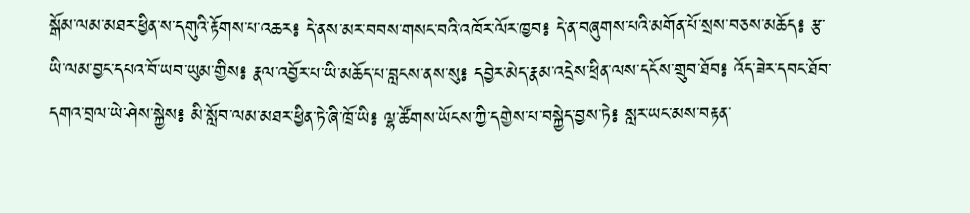སྒོམ་ལམ་མཐར་ཕྱིན་ས་དགུའི་རྟོགས་པ་འཆར༔ དེ་ནས་མར་བབས་གསང་བའི་འཁོར་ལོར་ཁྱབ༔ དེ་ན་བཞུགས་པའི་མགོན་པོ་སྲས་བཅས་མཆོད༔ རྩ་ཡི་ལམ་བྱང་དཔའ་བོ་ཡབ་ཡུམ་གྱིས༔ རྣལ་འབྱོར་པ་ཡི་མཆོད་པ་བླངས་ནས་སུ༔ དབྱེར་མེད་རྣམ་འདྲེས་ཕྲིན་ལས་དངོས་གྲུབ་ཐོབ༔ འོད་ཟེར་དབང་ཐོབ་དགའ་བྲལ་ཡེ་ཤེས་སྐྱེས༔ མི་སློབ་ལམ་མཐར་ཕྱིན་ཏེ་ཞི་ཁྲོ་ཡི༔ ལྷ་ཚོགས་ཡོངས་ཀྱི་དགྱེས་པ་བསྐྱེད་བྱས་ཏེ༔ སླར་ཡང་མས་བརྟན་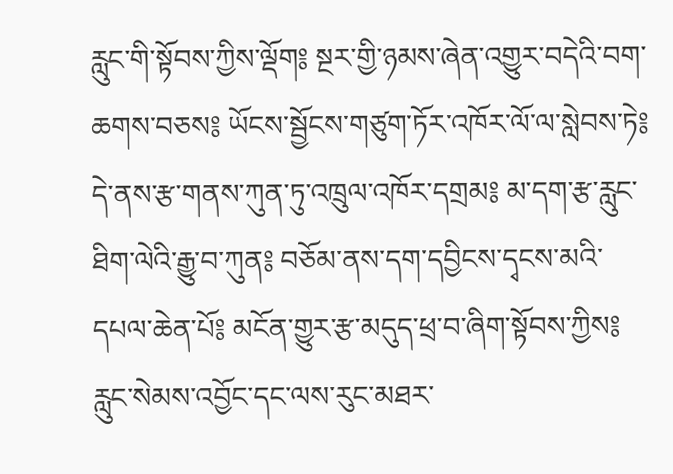རླུང་གི་སྟོབས་ཀྱིས་ལྡོག༔ སྔར་གྱི་ཉམས་ཞེན་འགྱུར་བདེའི་བག་ཆགས་བཅས༔ ཡོངས་སྦྱོངས་གཙུག་ཏོར་འཁོར་ལོ་ལ་སླེབས་ཏེ༔ དེ་ནས་རྩ་གནས་ཀུན་ཏུ་འཁྲུལ་འཁོར་དགྲམ༔ མ་དག་རྩ་རླུང་ཐིག་ལེའི་རྒྱུ་བ་ཀུན༔ བཅོམ་ནས་དག་དབྱིངས་དྭངས་མའི་དཔལ་ཆེན་པོ༔ མངོན་གྱུར་རྩ་མདུད་ཕྲ་བ་ཞིག་སྟོབས་ཀྱིས༔ རླུང་སེམས་འབྱོང་དང་ལས་རུང་མཐར་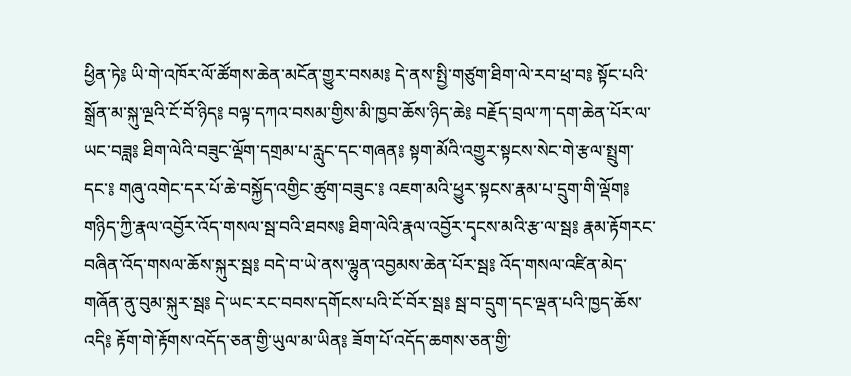ཕྱིན་ཏེ༔ ཡི་གེ་འཁོར་ལོ་ཚོགས་ཆེན་མངོན་གྱུར་བསམ༔ དེ་ནས་སྤྱི་གཙུག་ཐིག་ལེ་རབ་ཕྲ་བ༔ སྟོང་པའི་སྒྲོན་མ་སྐུ་ལྔའི་ངོ་བོ་ཉིད༔ བལྟ་དཀའ་བསམ་གྱིས་མི་ཁྱབ་ཆོས་ཉིད་ཆེ༔ བརྗོད་བྲལ་ཀ་དག་ཆེན་པོར་ལ་ཡང་བཟླ༔ ཐིག་ལེའི་བཟུང་ལྡོག་དགྲམ་པ་རླུང་དང་གཞན༔ སྟག་མོའི་འགྱུར་སྟངས་སེང་གེ་རྩལ་སྤྲུག་དང་༔ གཞུ་འགེང་དར་པོ་ཆེ་བསྐྱོད་འགྱིང་ཚུག་བཟུང་༔ འཇག་མའི་ཕྱུར་སྟངས་རྣམ་པ་དྲུག་གི་ལྡོག༔ གཉིད་ཀྱི་རྣལ་འབྱོར་འོད་གསལ་སྦ་བའི་ཐབས༔ ཐིག་ལེའི་རྣལ་འབྱོར་དྭངས་མའི་རྩ་ལ་སྦ༔ རྣམ་རྟོགརང་བཞིན་འོད་གསལ་ཆོས་སྐུར་སྦ༔ བདེ་བ་ཡེ་ནས་ལྷུན་འབྱམས་ཆེན་པོར་སྦ༔ འོད་གསལ་འཛིན་མེད་གཞོན་ནུ་བུམ་སྐུར་སྦ༔ དེ་ཡང་རང་བབས་དགོངས་པའི་ངོ་བོར་སྦ༔ སྦ་བ་དྲུག་དང་ལྡན་པའི་ཁྱད་ཆོས་འདི༔ རྟོག་གེ་རྟོགས་འདོད་ཅན་གྱི་ཡུལ་མ་ཡིན༔ ཟོག་པོ་འདོད་ཆགས་ཅན་གྱི་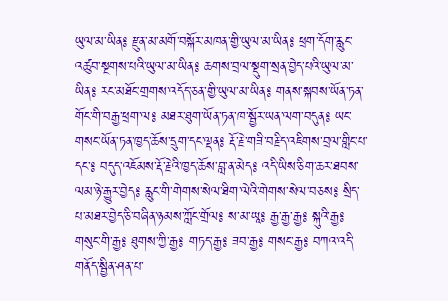ཡུལ་མ་ཡིན༔ རྫུན་མ་མགོ་བསྐོར་མཁན་གྱི་ཡུལ་མ་ཡིན༔ ཕྲག་དོག་རླུང་འཚུབ་སྔགས་པའི་ཡུལ་མ་ཡིན༔ ཆགས་བྲལ་སྡུག་སྲན་བྱེད་པའི་ཡུལ་མ་ཡིན༔ རང་མཐོང་གྲགས་འདོད་ཅན་གྱི་ཡུལ་མ་ཡིན༔ གནས་སྐབས་ཡོན་ཏན་གོང་གི་བརྒྱ་ཕྲག་ལ༔ མཐར་ཐུག་ཡོན་ཏན་ཁ་སྦྱོར་ཡན་ལག་བདུན༔ ཡང་གསང་ཡོན་ཏན་ཁྱད་ཆོས་དྲུག་དང་ལྡན༔ རྡོ་རྗེ་གཟི་བརྗིད་འཇིགས་བྲལ་གླིང་པ་དང་༔ བདུད་འཇོམས་རྡོ་རྗེའི་ཁྱད་ཆོས་བླ་ན་མེད༔ འདི་ཡིས་ཅིག་ཆར་ཐབས་ལམ་ཉེ་རྒྱུར་བྱེད༔ རླུང་གི་གེགས་སེལ་ཐིག་ལེའི་གེགས་སེལ་བཅས༔ སྲིད་པ་མཐར་བྱེད་ཅི་བཞིན་ཉམས་ཀློང་གྲོལ༔ ས་མ་ཡཱ༔ རྒྱ་རྒྱ་རྒྱ༔ སྐུའི་རྒྱ༔ གསུང་གི་རྒྱ༔ ཐུགས་ཀྱི་རྒྱ༔ གཏད་རྒྱ༔ ཟབ་རྒྱ༔ གསང་རྒྱ༔ བཀའ་འདི་གནོད་སྦྱིན་ཤན་པ་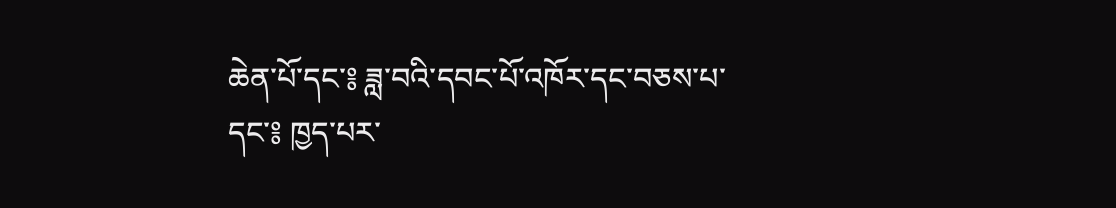ཆེན་པོ་དང་༔ ཟླ་བའི་དབང་པོ་འཁོར་དང་བཅས་པ་དང་༔ ཁྱད་པར་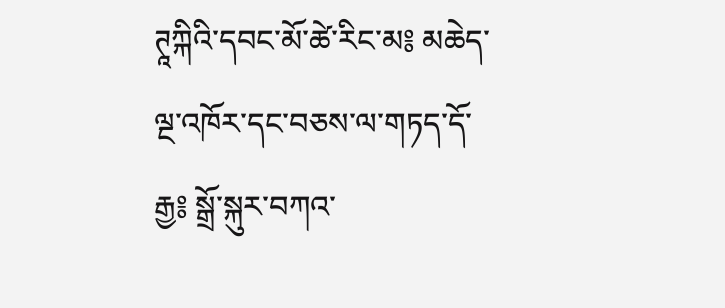ཊཱཀྐིའི་དབང་མོ་ཚེ་རིང་མ༔ མཆེད་ལྔ་འཁོར་དང་བཅས་ལ་གཏད་དོ་རྒྱ༔ སྒྲོ་སྐུར་བཀའ་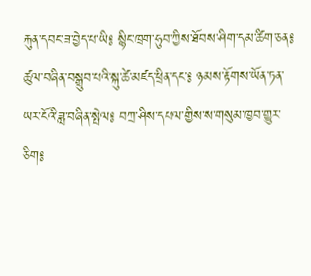རྐུན་དབང་ཟ་བྱེད་པ་ཡི༔ སྙིང་ཁྲག་ཧུབ་ཀྱིས་ཐོབས་ཤིག་དམ་ཚིག་ཅན༔ ཚུལ་བཞིན་བསྒྲུབ་པའི་སྐུ་ཚེ་མཛད་ཕྲིན་དང་༔ ཉམས་རྟོགས་ཡོན་ཏན་ཡར་ངོའི་ཟླ་བཞིན་སྤེལ༔ བཀྲ་ཤིས་དཔལ་གྱིས་ས་གསུམ་ཁྱབ་གྱུར་ཅིག༔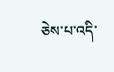ཅེས་པ་འདི་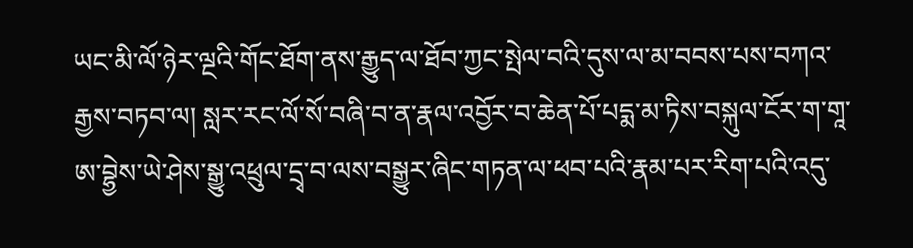ཡང་མི་ལོ་ཉེར་ལྔའི་གོང་ཐོག་ནས་རྒྱུད་ལ་ཐོབ་ཀྱང་སྤེལ་བའི་དུས་ལ་མ་བབས་པས་བཀའ་རྒྱས་བཏབ་ལ། སླར་རང་ལོ་སོ་བཞི་བ་ན་རྣལ་འབྱོར་བ་ཆེན་པོ་པདྨ་མ་ཏིས་བསྐུལ་ངོར་ག་གཱ་ཨ་བྷྱེས་ཡེ་ཤེས་སྒྱུ་འཕྲུལ་དྲྭ་བ་ལས་བསྒྱུར་ཞིང་གཏན་ལ་ཕབ་པའི་རྣམ་པར་རིག་པའི་འདུ་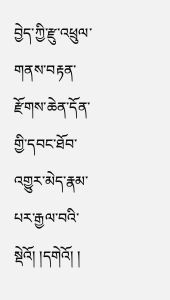བྱེད་ཀྱི་རྫུ་འཕྲུལ་གནས་བརྟན་རྫོགས་ཆེན་དོན་གྱི་དབང་ཐོབ་འགྱུར་མེད་རྣམ་པར་རྒྱལ་བའི་སྡེའོ། །དགེའོ། །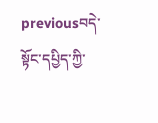previousབདེ་སྟོང་དཔྱིད་ཀྱི་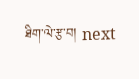ཐིག་ལེ་རྩ་བ། next